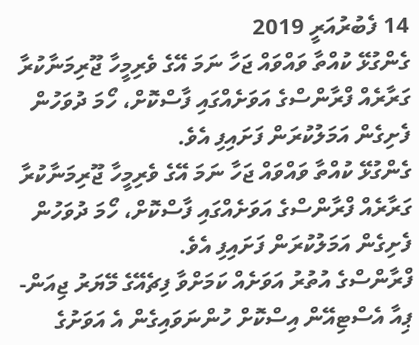14 ފެބުރުއަރީ 2019
ގެންގުޅޭ ކުއްތާ ވައްވައް ޖަހާ ނަމަ އޭގެ ވެރިމީހާ ޖޫރިމަނާކުރާ ގަރާރެއް ފްރާންސްގެ އަވަށެއްގައި ފާސްކޮށް، ހޯމަ ދުވަހުން ފެށިގެން އަމަލުކުރަން ފަށައިފި އެވެ.
ގެންގުޅޭ ކުއްތާ ވައްވައް ޖަހާ ނަމަ އޭގެ ވެރިމީހާ ޖޫރިމަނާކުރާ ގަރާރެއް ފްރާންސްގެ އަވަށެއްގައި ފާސްކޮށް، ހޯމަ ދުވަހުން ފެށިގެން އަމަލުކުރަން ފަށައިފި އެވެ.
ފްރާންސްގެ އުތުރު އަވަށެއް ކަމަށްވާ ފިޗެއޭގެ މޭޔަރު ޖިއަން-ޕިއާ އެސްޓިއޭން އިސްކޮށް ހުންނަވައިގެން އެ އަވަށުގެ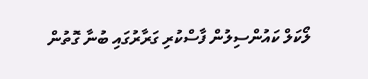ލޯކަލް ކައުންސިލުން ފާސްކުރި ގަރާރުގައި ބުނާ ގޮތުން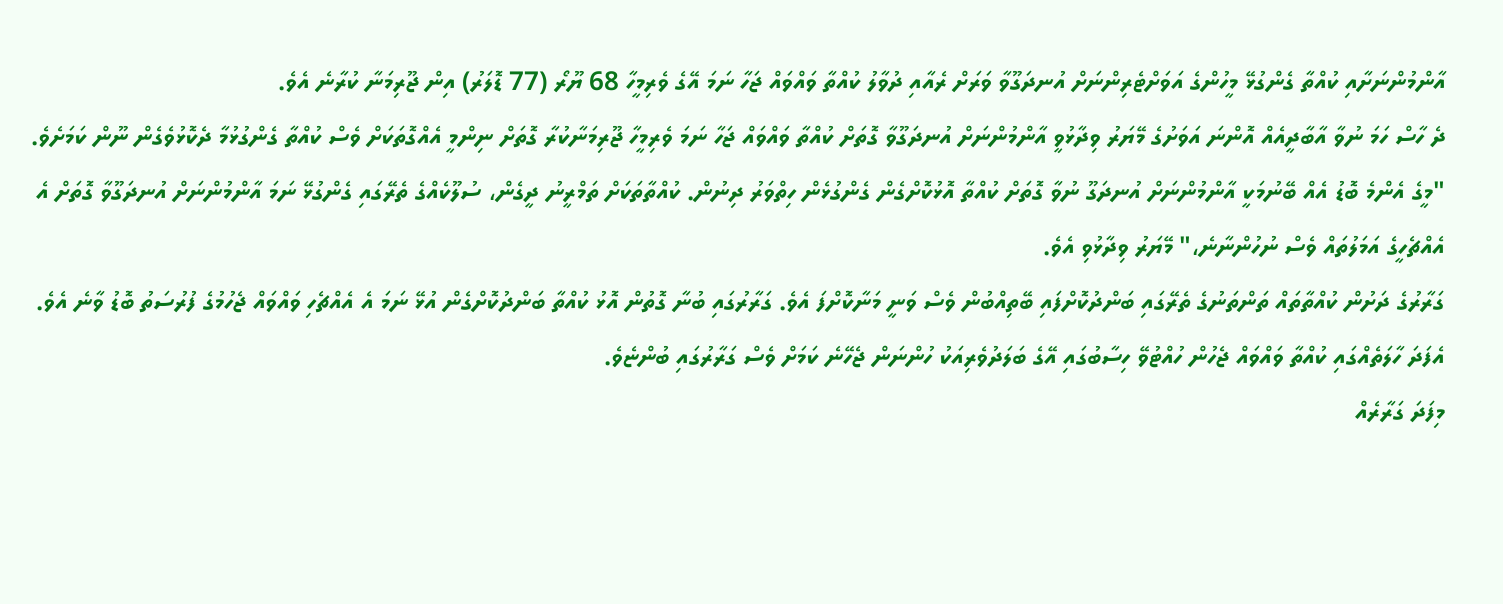އާންމުންނަށާއި ކުއްތާ ގެންގުޅޭ މީހުންގެ އަވަށްޓެރިންނަށް އުނދަގޫވާ ވަރަށް ރެއާއި ދުވާލު ކުއްތާ ވައްވައް ޖަހާ ނަމަ އޭގެ ވެރިމީހާ 68 ޔޫރޯ (77 ޑޮލަރު) އިން ޖޫރިމަނާ ކުރާނެ އެވެ.
ދެ ހާސް ހަމަ ނުވާ އާބާދީއެއް އޮންނަ އަވަށުގެ މޭޔަރު ވިދާޅުވީ އާންމުންނަށް އުނދަގޫވާ ގޮތަށް ކުއްތާ ވައްވައް ޖަހާ ނަމަ ވެރިމީހާ ޖޫރިމަނާކުރާ ގޮތަށް ނިންމީ އެއްގޮތަކަށް ވެސް ކުއްތާ ގެންގުޅުމާ ދެކޮޅުވެގެން ނޫން ކަމަށެވެ.
"މީގެ އެންމެ ބޮޑު އެއް ބޭނުމަކީ އާންމުންނަށް އުނދަގޫ ނުވާ ގޮތަށް ކުއްތާ އޮޅުކޮށްގެން ގެންގުޅެން ހިތްވަރު ދިނުން. ކުއްތާތަކަށް ތަމްރީނު ދީގެން، ސުލޫކެއްގެ ތެރޭގައި ގެންގުޅޭ ނަމަ އާންމުންނަށް އުނދަގޫވާ ގޮތަށް އެ އެއްޗެހީގެ އަމަލުތައް ވެސް ނުހުންނާނެ،" މޭޔަރު ވިދާޅުވި އެވެ.
ގަރާރުގެ ދަށުން ކުއްތާތައް ތަންތަނުގެ ތެރޭގައި ބަންދުކޮށްފައި ބޭތިއްބުން ވެސް ވަނީ މަނާކޮށްފަ އެވެ. ގަރާރުގައި ބުނާ ގޮތުން އޮޅު ކުއްތާ ބަންދުކޮށްގެން އުޅޭ ނަމަ އެ އެއްޗެހި ވައްވައް ޖެހުމުގެ ފުރުސަތު ބޮޑު ވާނެ އެވެ.
އެފަދަ ހާލަތެއްގައި ކުއްތާ ވައްވައް ޖެހުން ހުއްޓުވޭ ހިސާބުގައި އޭގެ ބަލަދުވެރިއަކު ހުންނަން ޖެހޭނެ ކަމަށް ވެސް ގަރާރުގައި ބުންޏެވެ.
މިފަދަ ގަރާރެއް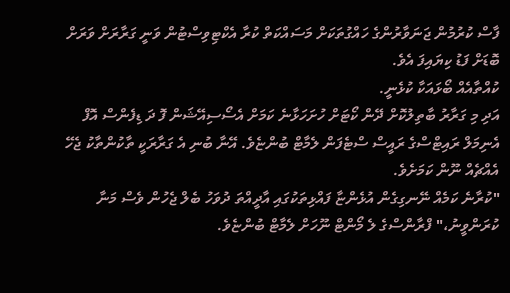ފާސް ކުރުމުން ޖަނަވާރުންގެ ހައްގުތަކަށް މަސައްކަތް ކުރާ އެކްޓިވިސްޓުން ވަނީ ގަރާރަށް ވަރަށް ބޮޑަށް ފަޑު ކިޔައިފަ އެވެ.
ކުއްތާއެއް ބޯޅައަކާ ކުޅެނީ.
އަދި މި ގަރާރު ބާތިލުކޮށް ދޭން ކޯޓަށް ހުށަހަޅާނެ ކަމަށް އެސޯސިއޭޝަން ފޮ ދަ ޑިފެންސް އޮފް އެނިމަލް ރައިޓްސްގެ ރައީސް ސްޓެފަން ލެމާޓް ބުންޏެވެ. އޭނާ ބުނި އެ ގަރާރަކީ ތާކުންތާކު ޖެހޭ އެއްޗެއް ނޫން ކަމަށެވެ.
"ކުރާނެ ކަމެއް ނޭނގިގެން އުޅެންޏާ ފައްޅިތަކުގައި އާދީއްތަ ދުވަހު ބެލް ޖެހުން ވެސް މަނާ ކުރަންވީނު،" ފްރާންސްގެ ލެ މޯންޓް ނޫހަށް ލެމާޓް ބުންޏެވެ.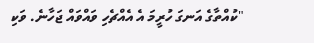"ކުއްތާގެ އަނގަ ހުރީމަ އެ އެއްޗެހި ވައްވައް ޖަހާނެ. ވަކި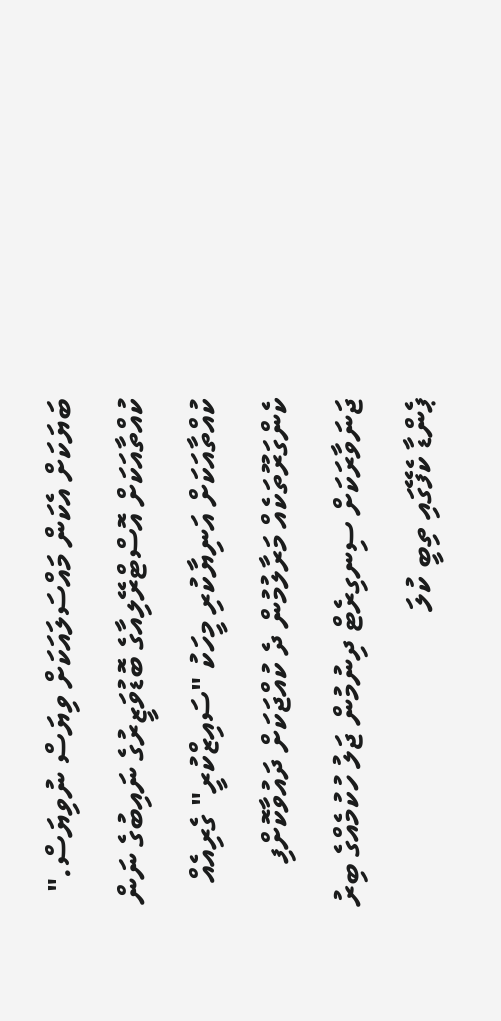ބަޔަކަށް އެކަން މައްސަލައަކަށް ވިޔަސް ނުވިޔަސް."
ކުއްތާއަކަށް އޮސްޓްރޭލިއާގެ ބޮޑުވަޒީރުގެ ނައިބުގެ ނަން
ކުއްތާއަކަށް އަނިޔާކުރި މީހަކު "ސައިޒްކުރީ" ގެރިއެއް
ކެންގަރޫތަކެއް މަރާލުމުން ދެ ކުއްޖަކަށް ދައުވާކޮށްފި
ޖަނަވާރަކަށް ސިނގިރެޓް ދިނުމުން ޖަލު ހުކުމެއްގެ ބިރު
ޕެންޑާ ކެފޭގައި ތިބީ ކުލަ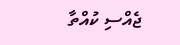ޖެއްސި ކުއްތާ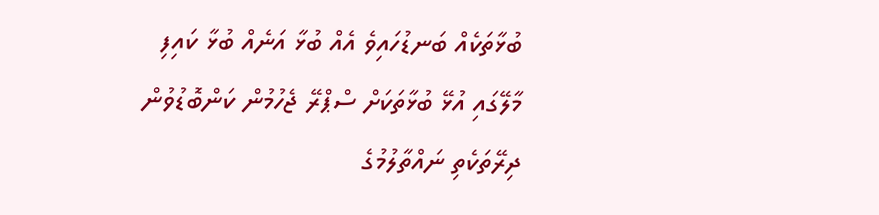ބުޅާތަކެއް ބަނޑުހައިވެ އެއް ބުޅާ އަނެއް ބުޅާ ކައިފި
މާލޭގައި އުޅޭ ބުޅާތަކަށް ސްޕްރޭ ޖެހުމުން ކަންބޮޑުވުން
ދިރޭތަކެތި ނައްތާލުމުގެ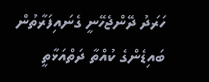ހަރަދު ދޭންޖެހޭނީ ގެނައިފަރާތުން
ބައިޑެންގެ ކުއްތާ ދަތްއަޅާތީ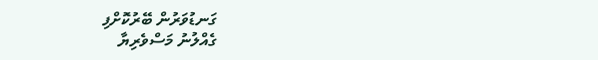ގަނޑުވަރުން ބޭރުކޮށްފި
ގެއްލުނު މަސްވެރިޔާ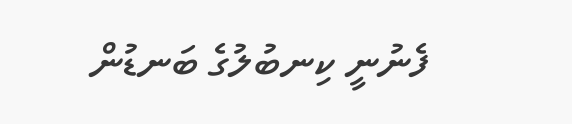ފެނުނީ ކިނބުލުގެ ބަނޑުން